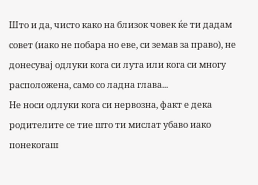Што и да, чисто како на близок човек ќе ти дадам совет (иако не побара но еве, си земав за право), не донесувај одлуки кога си лута или кога си многу расположена, само со ладна глава...
Не носи одлуки кога си нервозна, факт е дека родителите се тие што ти мислат убаво иако понекогаш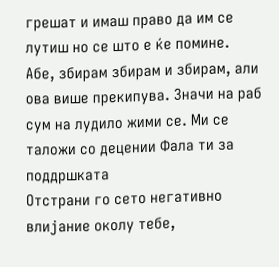грешат и имаш право да им се лутиш но се што е ќе помине.
Абе, збирам збирам и збирам, али ова више прекипува. Значи на раб сум на лудило жими се. Ми се таложи со децении Фала ти за поддршката
Отстрани го сето негативно влијание околу тебе,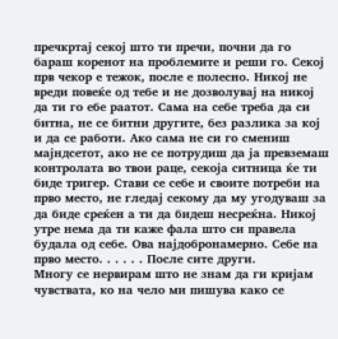пречкртај секој што ти пречи, почни да го бараш коренот на проблемите и реши го. Секој прв чекор е тежок, после е полесно. Никој не вреди повеќе од тебе и не дозволувај на никој да ти го ебе раатот. Сама на себе треба да си битна, не се битни другите, без разлика за кој и да се работи. Ако сама не си го смениш мајндсетот, ако не се потрудиш да ја превземаш контролата во твои раце, секоја ситница ќе ти биде тригер. Стави се себе и своите потреби на прво место, не гледај секому да му угодуваш за да биде среќен а ти да бидеш несреќна. Никој утре нема да ти каже фала што си правела будала од себе. Ова најдобронамерно. Себе на прво место. . . . . . После сите други.
Многу се нервирам што не знам да ги кријам чувствата, ко на чело ми пишува како се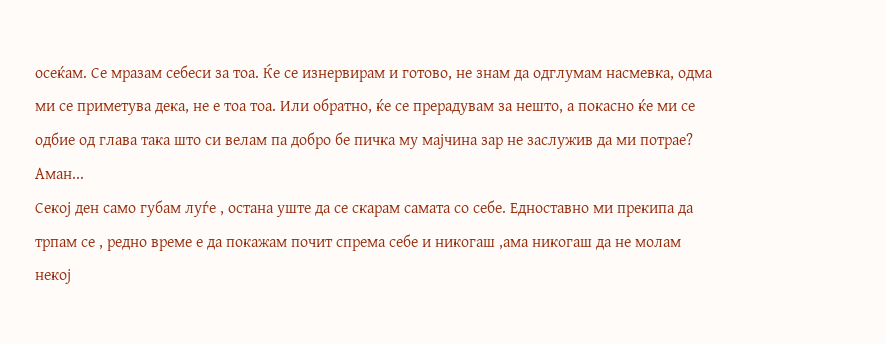осеќам. Се мразам себеси за тоа. Ќе се изнервирам и готово, не знам да одглумам насмевка, одма ми се приметува дека, не е тоа тоа. Или обратно, ќе се прерадувам за нешто, а покасно ќе ми се одбие од глава така што си велам па добро бе пичка му мајчина зар не заслужив да ми потрае? Аман...
Секој ден само губам луѓе , остана уште да се скарам самата со себе. Едноставно ми прекипа да трпам се , редно време е да покажам почит спрема себе и никогаш ,ама никогаш да не молам некој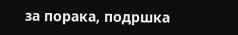за порака, подршка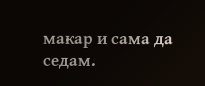макар и сама да седам.